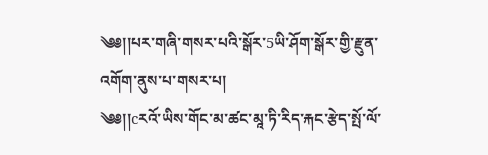༄༅།།པར་གཞི་གསར་པའི་སྒོར་5ཡི་ཤོག་སྒོར་གྱི་རྫུན་འགོག་ནུས་པ་གསར་པ།
༄༅།།cརའོ་ཡིས་གོང་མ་ཚང་མཱ་ཏི་རིད་རྐང་རྩེད་སྤོ་ལོ་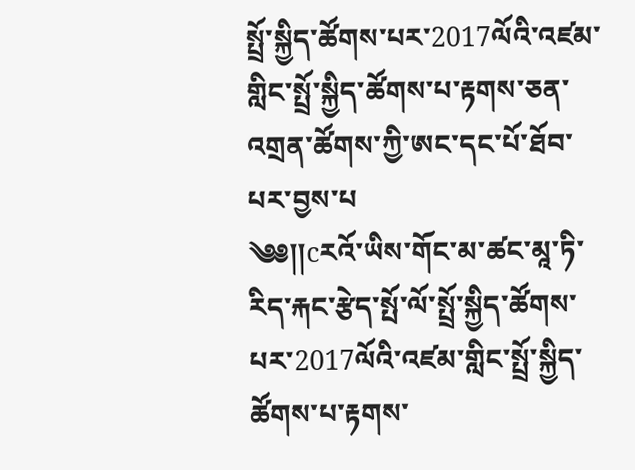སྤྲོ་སྐྱིད་ཚོགས་པར་2017ལོའི་འཛམ་གླིང་སྤྲོ་སྐྱིད་ཚོགས་པ་རྟགས་ཅན་འགྲན་ཚོགས་ཀྱི་ཨང་དང་པོ་ཐོབ་པར་བྱས་པ
༄༅།།cརའོ་ཡིས་གོང་མ་ཚང་མཱ་ཏི་རིད་རྐང་རྩེད་སྤོ་ལོ་སྤྲོ་སྐྱིད་ཚོགས་པར་2017ལོའི་འཛམ་གླིང་སྤྲོ་སྐྱིད་ཚོགས་པ་རྟགས་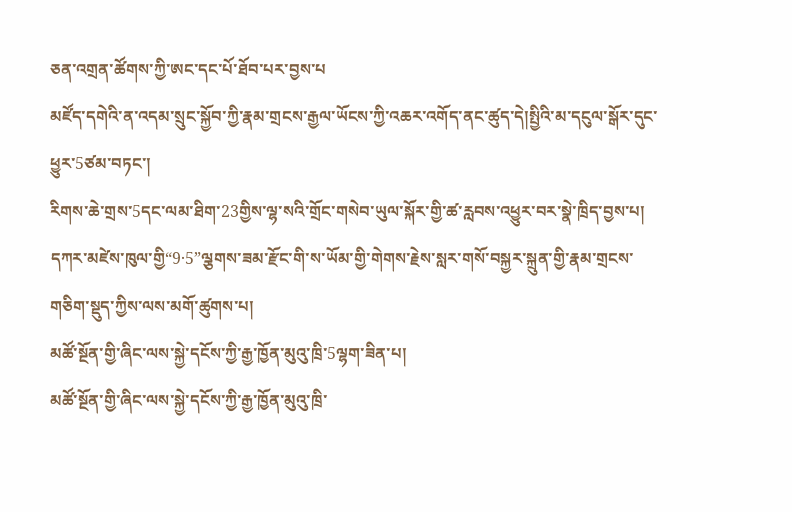ཅན་འགྲན་ཚོགས་ཀྱི་ཨང་དང་པོ་ཐོབ་པར་བྱས་པ
མཛོད་དགེའི་ན་འདམ་སྲུང་སྐྱོབ་ཀྱི་རྣམ་གྲངས་རྒྱལ་ཡོངས་ཀྱི་འཆར་འགོད་ནང་ཚུད་དེ།སྤྱིའི་མ་དངུལ་སྒོར་དུང་ཕྱུར་5ཙམ་བཏང་།
རིགས་ཆེ་གྲས་5དང་ལམ་ཐིག་23གྱིས་ལྷ་སའི་གྲོང་གསེབ་ཡུལ་སྐོར་གྱི་ཚ་རླབས་འཕྱུར་བར་སྣེ་ཁྲིད་བྱས་པ།
དཀར་མཛེས་ཁུལ་གྱི“9·5”ལྕགས་ཟམ་རྫོང་གི་ས་ཡོམ་གྱི་གེགས་རྗེས་སླར་གསོ་བསྐྱར་སྐྲུན་གྱི་རྣམ་གྲངས་གཅིག་སྡུད་ཀྱིས་ལས་མགོ་ཚུགས་པ།
མཚོ་སྔོན་གྱི་ཞིང་ལས་སྐྱེ་དངོས་ཀྱི་རྒྱ་ཁྱོན་མུའུ་ཁྲི་5ལྷག་ཟིན་པ།
མཚོ་སྔོན་གྱི་ཞིང་ལས་སྐྱེ་དངོས་ཀྱི་རྒྱ་ཁྱོན་མུའུ་ཁྲི་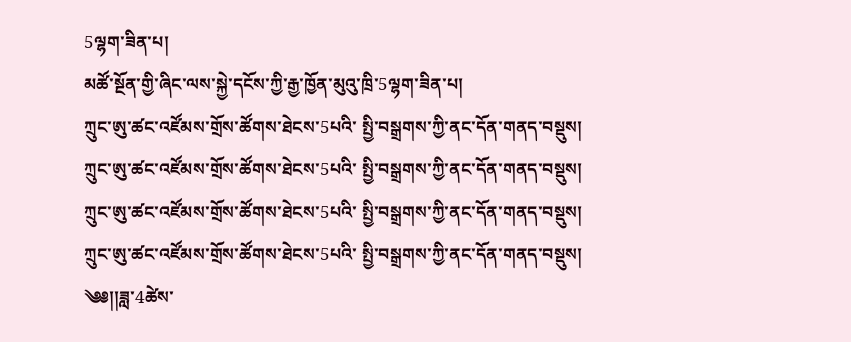5ལྷག་ཟིན་པ།
མཚོ་སྔོན་གྱི་ཞིང་ལས་སྐྱེ་དངོས་ཀྱི་རྒྱ་ཁྱོན་མུའུ་ཁྲི་5ལྷག་ཟིན་པ།
ཀྲུང་ཨུ་ཚང་འཛོམས་གྲོས་ཚོགས་ཐེངས་5པའི་ སྤྱི་བསྒྲགས་ཀྱི་ནང་དོན་གནད་བསྡུས།
ཀྲུང་ཨུ་ཚང་འཛོམས་གྲོས་ཚོགས་ཐེངས་5པའི་ སྤྱི་བསྒྲགས་ཀྱི་ནང་དོན་གནད་བསྡུས།
ཀྲུང་ཨུ་ཚང་འཛོམས་གྲོས་ཚོགས་ཐེངས་5པའི་ སྤྱི་བསྒྲགས་ཀྱི་ནང་དོན་གནད་བསྡུས།
ཀྲུང་ཨུ་ཚང་འཛོམས་གྲོས་ཚོགས་ཐེངས་5པའི་ སྤྱི་བསྒྲགས་ཀྱི་ནང་དོན་གནད་བསྡུས།
༄༅།།ཟླ་4ཚེས་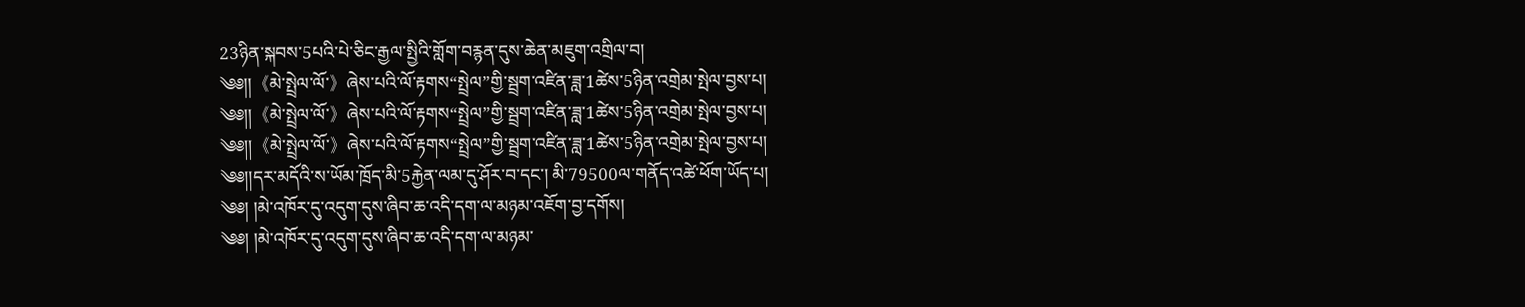23ཉིན་སྐབས་5པའི་པེ་ཅིང་རྒྱལ་སྤྱིའི་གློག་བརྙན་དུས་ཆེན་མཇུག་འགྲིལ་བ།
༄༅།།《མེ་སྤྲེལ་ལོ་》ཞེས་པའི་ལོ་རྟགས“སྤྲེལ”གྱི་སྦྲག་འཛིན་ཟླ་1ཚེས་5ཉིན་འགྲེམ་སྤེལ་བྱས་པ།
༄༅།།《མེ་སྤྲེལ་ལོ་》ཞེས་པའི་ལོ་རྟགས“སྤྲེལ”གྱི་སྦྲག་འཛིན་ཟླ་1ཚེས་5ཉིན་འགྲེམ་སྤེལ་བྱས་པ།
༄༅།།《མེ་སྤྲེལ་ལོ་》ཞེས་པའི་ལོ་རྟགས“སྤྲེལ”གྱི་སྦྲག་འཛིན་ཟླ་1ཚེས་5ཉིན་འགྲེམ་སྤེལ་བྱས་པ།
༄༅།།དར་མདོའི་ས་ཡོམ་ཁྲོད་མི་5རྐྱེན་ལམ་དུ་ཤོར་བ་དང་། མི་79500ལ་གནོད་འཚེ་ཕོག་ཡོད་པ།
༄༅། །མེ་འཁོར་དུ་འདུག་དུས་ཞིབ་ཆ་འདི་དག་ལ་མཉམ་འཇོག་བྱ་དགོས།
༄༅། །མེ་འཁོར་དུ་འདུག་དུས་ཞིབ་ཆ་འདི་དག་ལ་མཉམ་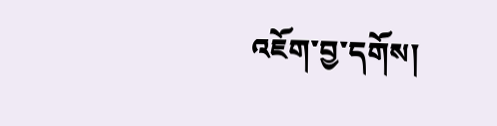འཇོག་བྱ་དགོས།